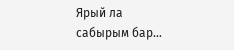Ярый ла сабырым бар…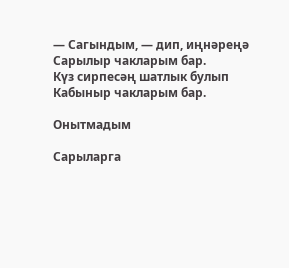— Сагындым, — дип, иңнәреңә
Сарылыр чакларым бар.
Күз сирпесәң шатлык булып
Кабыныр чакларым бар.

Онытмадым

Сарыларга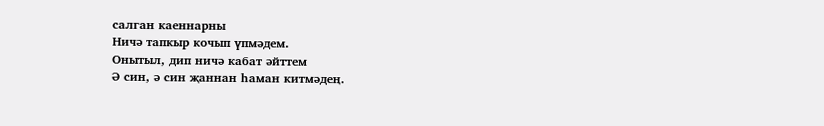салган каеннарны
Ничә тапкыр кочып үпмәдем.
Онытыл, дип ничә кабат әйттем
Ә син, ә син җаннан һаман китмәдең.